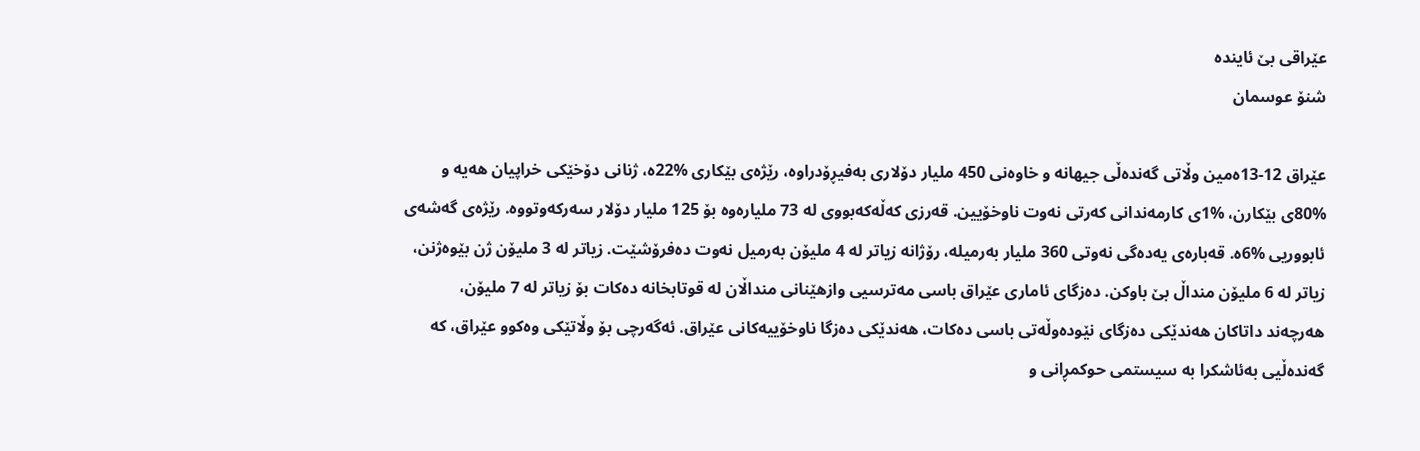عێراقی بێ ئاینده‌
شنۆ عوسمان

عێراق 12-13ەمین وڵاتی‌ گه‌نده‌ڵی‌ جیهانه‌ و خاوه‌نی‌ 450 ملیار دۆلاری‌ به‌فیڕۆدراوه‌، رێژه‌ی‌ بێكاری‌ %22ە، ژنانی‌ دۆخێكی‌ خراپیان هه‌یه‌ و %80ی‌ بێكارن، %1ی كارمه‌ندانی‌ كه‌رتی‌ نه‌وت ناوخۆیین. قه‌رزی‌ كه‌ڵەكه‌بووی‌ له‌ 73 ملیاره‌وه‌ بۆ 125 ملیار دۆلار سه‌ركه‌وتووه‌. رێژه‌ی‌ گه‌شه‌ی‌ ئابووریی‌ %6ە. قه‌باره‌ی‌ یه‌ده‌گی‌ نه‌وتی‌ 360 ملیار به‌رمیله‌، رۆژانه‌ زیاتر له‌ 4 ملیۆن به‌رمیل نه‌وت ده‌فرۆشێت. زیاتر له‌ 3 ملیۆن ژن بێوه‌ژنن، زیاتر له‌ 6 ملیۆن منداڵ بێ باوكن. ده‌زگای‌ ئاماری‌ عێراق باسی مه‌ترسیی وازهێنانی‌ منداڵان له‌ قوتابخانه‌ ده‌كات بۆ زیاتر له‌ 7 ملیۆن، هه‌رچه‌ند داتاكان هه‌ندێكی‌ ده‌زگای‌ نێوده‌وڵه‌تی‌ باسی ده‌كات، هه‌ندێكی‌ ده‌زگا ناوخۆییه‌كانی‌ عێراق. ئه‌گه‌رچی‌ بۆ وڵاتێكی‌ وه‌كوو عێراق، كه‌ گه‌نده‌ڵیی‌ به‌ئاشكرا به‌ سیستمی‌ حوكمڕانی و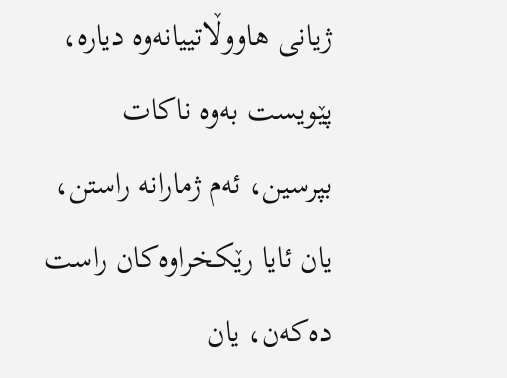ژیانی‌ هاووڵاتییانه‌وه‌ دیاره‌، پێویست به‌وه‌ ناكات بپرسین، ئه‌م ژمارانه‌ راستن، یان ئایا رێكخراوه‌كان راست ده‌كه‌ن، یان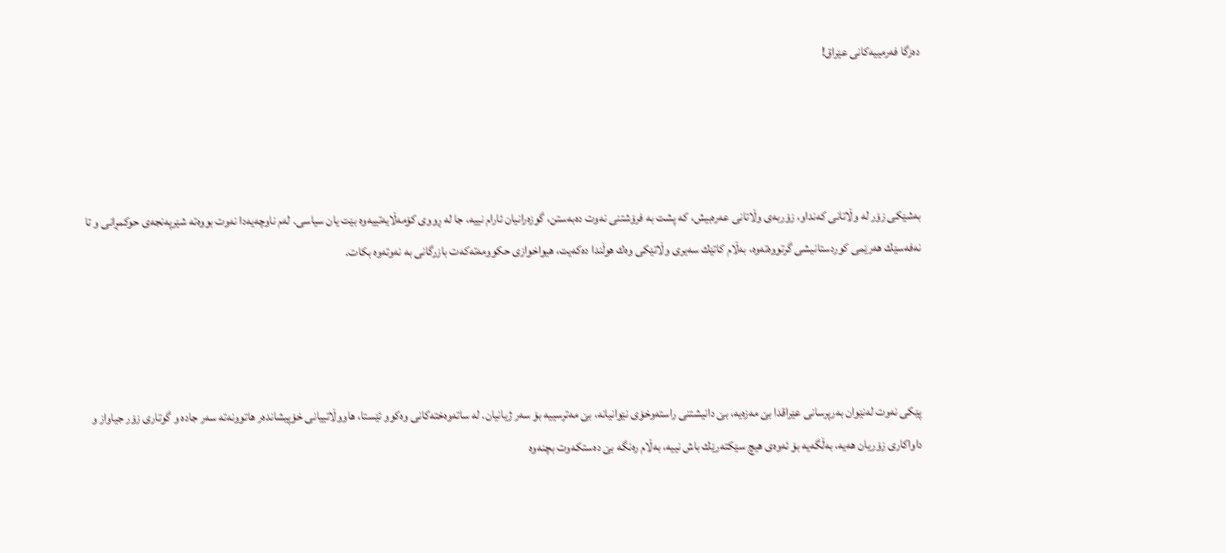ده‌زگا فه‌رمییه‌كانی‌ عێراق!




به‌شێكی‌ زۆر له‌ وڵاتانی‌ كه‌نداو، زۆربه‌ی‌ وڵاتانی‌ عه‌ره‌بیش، كه‌ پشت به‌ فرۆشتنی‌ نه‌وت ده‌به‌ستن، گوزه‌رانیان ئارام نییه‌، جا له‌ ڕووی‌ كۆمه‌ڵایه‌تییه‌وه‌ بێت یان سیاسی. له‌م ناوچه‌یه‌دا نه‌وت بووەته‌ شێرپه‌نجه‌ی‌ حوكمڕانی‌ و تا نه‌فه‌سێك هه‌رێمی‌ كوردستانیشی‌ گرتووەته‌وه‌، به‌ڵام كاتێك سه‌یری‌ وڵاتێكی‌ وه‌ك هوڵندا ده‌كه‌یت، هیواخوازی‌ حكوومه‌ته‌كه‌ت بازرگانی به‌ نه‌وته‌وه‌ بكات.




پێكی‌ نه‌وت له‌نێوان به‌رپرسانی‌ عێراقدا بێ مه‌زه‌یه‌، بێ دانیشتنی‌ راسته‌وخۆی نێوانیانه‌، بێ مه‌ترسییه‌ بۆ سه‌ر ژیانیان. له‌ ساته‌وه‌خته‌كانی‌ وه‌كوو ئێستا،‌ هاووڵاتییانی‌ خۆپیشانده‌ر هاتوونه‌ته‌ سه‌ر جاده‌‌ و گوتاری‌ زۆر جیاواز و داواكاری‌ زۆریان هه‌یه‌، به‌ڵگه‌یه‌ بۆ ئه‌وه‌ی‌ هیچ سێكته‌رێك باش نییه‌، به‌ڵام ره‌نگه‌ بێ ده‌ستكه‌وت بچنه‌وه‌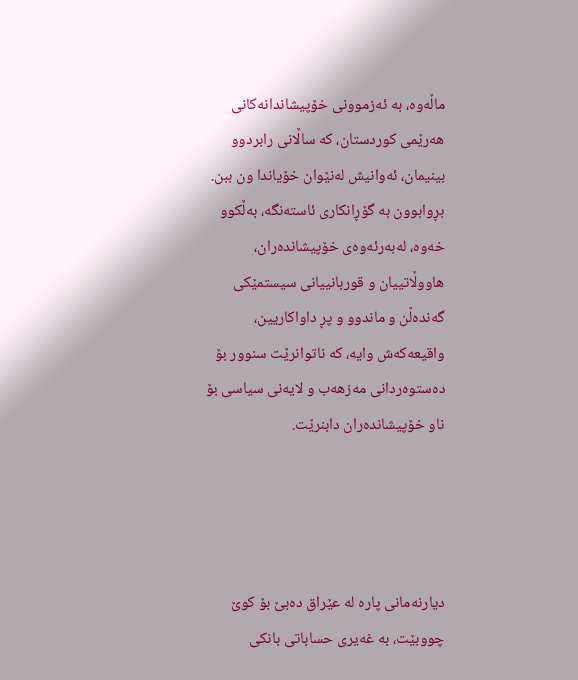ماڵه‌وه‌، به ‌ئه‌زموونی‌ خۆپیشاندانه‌كانی‌ هه‌رێمی‌ كوردستان، كه‌ ساڵانی‌ رابردوو بینیمان، ئه‌وانیش له‌نێوان خۆیاندا ون ببن. بڕوابوون به‌ گۆڕانكاری‌ ئاسته‌نگه‌‌، به‌ڵكوو خه‌وه‌، له‌به‌رئه‌وه‌ی‌ خۆپیشانده‌ران، هاووڵاتییان‌ و قوربانییانی‌ سیستمێكی‌ گه‌نده‌ڵن‌ و ماندوو‌ و پڕ داواكاریین، واقیعه‌كه‌ش وایه‌، كه‌ ناتوانرێت سنوور بۆ ده‌ستوه‌ردانی‌ مه‌زهه‌ب‌ و لایه‌نی‌ سیاسی بۆ ناو خۆپیشانده‌ران دابنرێت.




دیارنه‌مانی‌ پاره‌ له‌ عێراق ده‌بێ بۆ كوێ چووبێت، به‌ غه‌یری‌ حساباتی‌ بانكی‌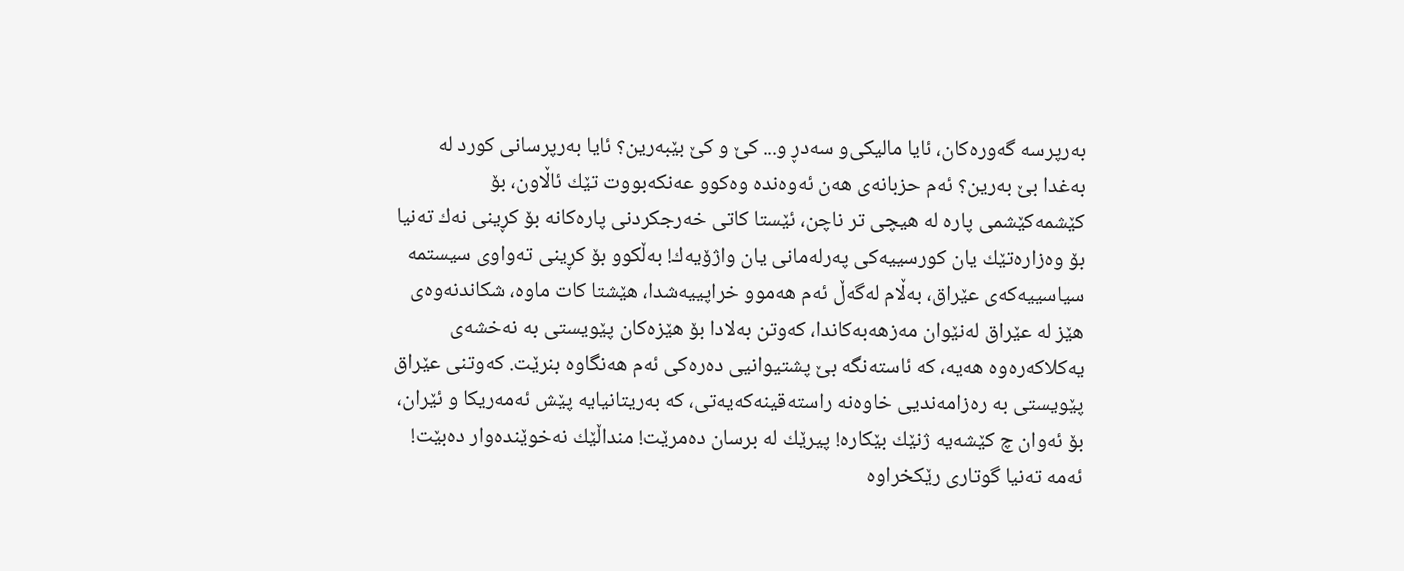به‌رپرسه‌ گه‌وره‌كان، ئایا مالیكی‌‌و سه‌دڕ و... كێ و كێ بێبه‌رین؟ ئایا به‌رپرسانی‌ كورد له‌ به‌غدا بێ به‌رین؟ ئه‌م حزبانه‌ی‌ هه‌ن ئه‌وه‌نده‌ وه‌كوو عه‌نكه‌بووت تێك ئاڵاون، بۆ كێشمه‌كێشمی‌ پاره‌ له‌ هیچی‌ تر ناچن، ئێستا كاتی‌ خه‌رجكردنی‌ پاره‌كانه‌ بۆ كڕینی‌ نه‌ك ته‌نیا بۆ وه‌زاره‌تێك یان كورسییه‌كی‌ په‌رله‌مانی‌ یان واژۆیه‌ك! به‌ڵكوو بۆ كڕینی‌ ته‌واوی‌ سیستمه‌ سیاسییه‌كه‌ی‌ عێراق، به‌ڵام له‌گه‌ڵ ئه‌م هه‌موو خراپییه‌شدا، هێشتا كات ماوه‌، شكاندنه‌وه‌ی‌ هێز له‌ عێراق له‌نێوان مه‌زهه‌به‌كاندا، كه‌وتن به‌لادا بۆ هێزه‌كان پێویستی‌ به‌ نه‌خشه‌ی‌ یه‌كلاكه‌ره‌وه‌ هه‌یه‌، كه‌ ئاسته‌نگه‌ بێ پشتیوانیی‌ ده‌ره‌كی‌ ئه‌م هه‌نگاوه‌ بنرێت. كه‌وتنی‌ عێراق پێویستی‌ به‌ ره‌زامه‌ندیی‌ خاوه‌نه‌ راسته‌قینه‌كه‌یه‌تی‌، كه‌ به‌ریتانیایه‌ پێش ئه‌مه‌ریكا و ئێران، بۆ ئه‌وان چ كێشه‌یه‌ ژنێك بێكاره‌! پیرێك له‌ برسان ده‌مرێت! منداڵێك نه‌خوێنده‌وار ده‌بێت! ئه‌مه‌ ته‌نیا گوتاری‌ رێكخراوه‌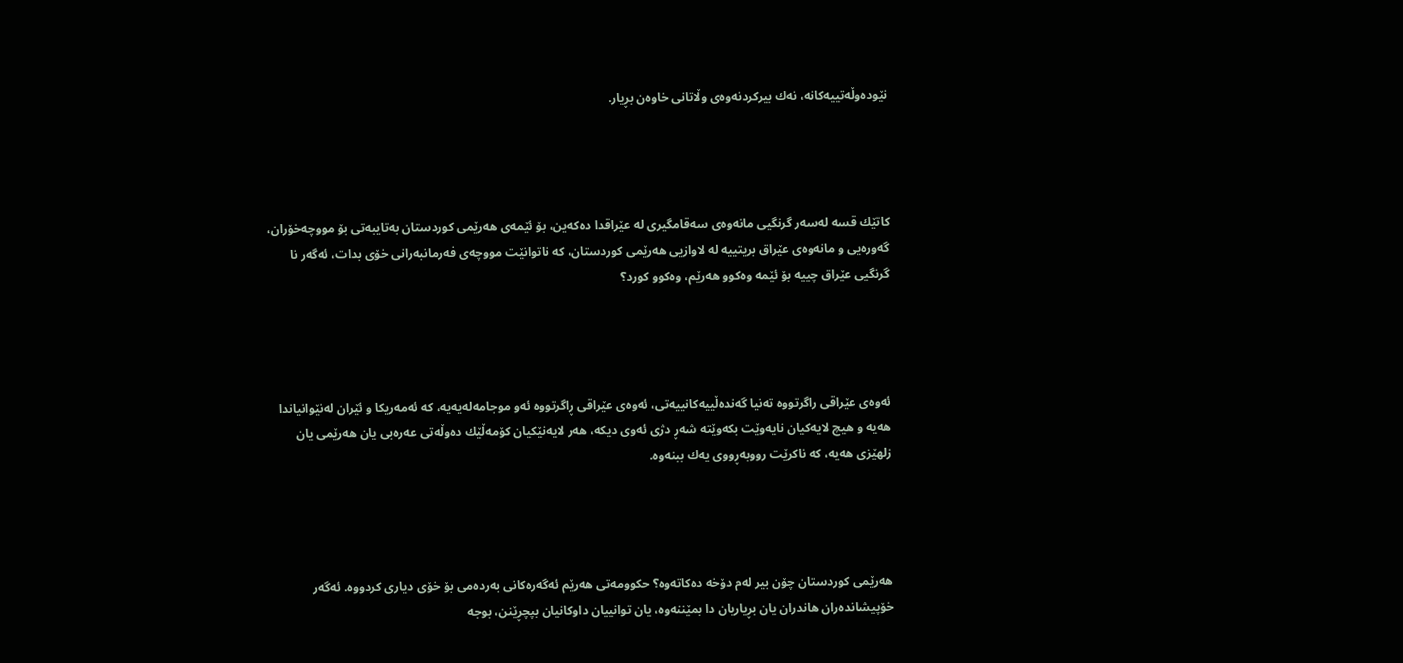نێوده‌وڵه‌تییه‌كانه‌، نه‌ك بیركردنه‌وه‌ی‌ وڵاتانی‌ خاوه‌ن بڕیار.




كاتێك قسه‌ له‌سه‌ر گرنگیی‌ مانه‌وه‌ی‌ سه‌قامگیری‌ له‌ عێراقدا ده‌كه‌ین، بۆ ئێمه‌ی‌ هه‌رێمی‌ كوردستان به‌تایبه‌تی‌ بۆ مووچه‌خۆران، گه‌وره‌یی‌ و مانه‌وه‌ی‌ عێراق بریتییه‌ له‌ لاوازیی‌ هه‌رێمی‌ كوردستان، كه‌ ناتوانێت مووچه‌ی‌ فه‌رمانبه‌رانی‌ خۆی بدات، ئه‌گه‌ر نا گرنگیی‌ عێراق چییه‌ بۆ ئێمه‌ وه‌كوو هه‌رێم، وه‌كوو كورد؟




ئه‌وه‌ی‌ عێراقی راگرتووه‌ ته‌نیا گه‌نده‌ڵییه‌كانییه‌تی‌، ئه‌وه‌ی‌ عێراقی ڕاگرتووه‌ ئه‌و موجامه‌له‌یه‌یه‌، كه‌ ئه‌مەریكا و ئێران له‌نێوانیاندا هه‌یه‌‌ و هیچ لایه‌كیان نایه‌وێت بكه‌وێته‌ شه‌ڕ دژی‌ ئه‌وی‌ دیكه‌، هه‌ر لایه‌نێكیان كۆمه‌ڵێك ده‌وڵه‌تی‌ عه‌ره‌بی یان هه‌رێمی‌ یان زلهێزی‌ هه‌یه‌، كه‌ ناكرێت رووبه‌ڕووی‌ یه‌ك ببنه‌وه‌.




هه‌رێمی‌ كوردستان چۆن بیر له‌م دۆخه‌ ده‌كاته‌وه‌؟ حكوومه‌تی‌ هه‌رێم ئه‌گه‌ره‌كانی‌ به‌رده‌می‌ بۆ خۆی دیاری كردووه‌. ئه‌گه‌ر خۆپیشانده‌ران هاندران یان بڕیاریان دا بمێننه‌وه‌، یان توانییان داوكانیان بپچڕێنن، بوجه‌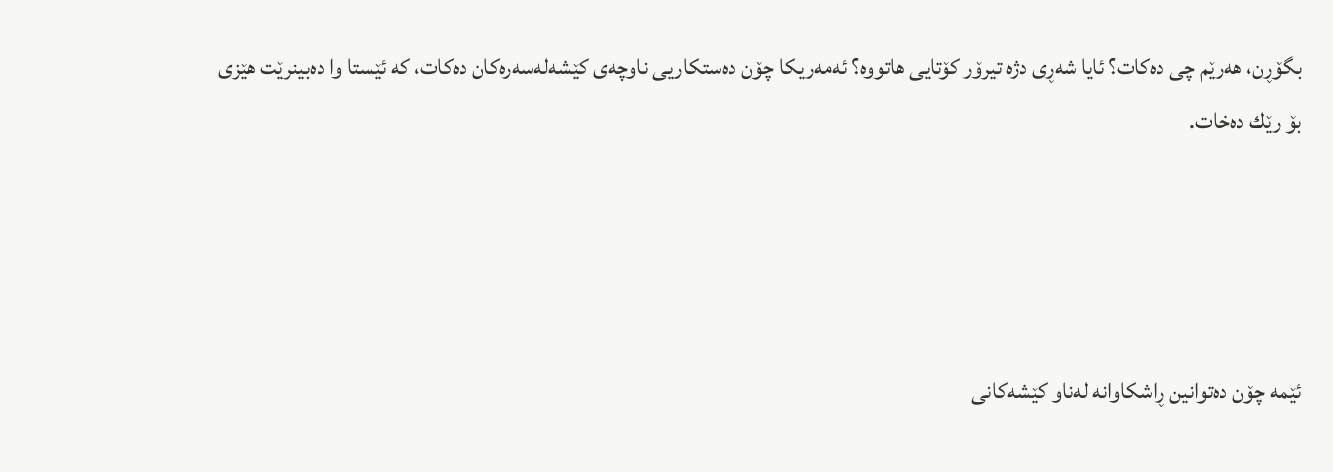بگۆڕن، هه‌رێم چی ده‌كات؟ ئایا شه‌ڕی‌ دژه‌ تیرۆر كۆتایی‌ هاتووه‌؟ ئه‌مەریكا چۆن ده‌ستكاریی‌ ناوچه‌ی‌ كێشه‌له‌سه‌ره‌كان ده‌كات، كه‌ ئێستا وا ده‌بینرێت هێزی‌ بۆ رێك ده‌خات.




ئێمه‌ چۆن ده‌توانین ڕاشكاوانه‌ له‌ناو كێشه‌كانی‌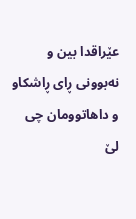عێراقدا بین ‌و نه‌بوونی‌ ڕای‌ ڕاشكاو و داهاتوومان چی لێ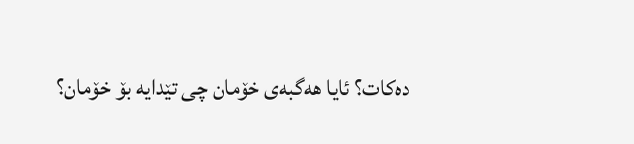ده‌كات؟ ئایا هه‌گبه‌ی‌ خۆمان چی تێدایه‌ بۆ خۆمان؟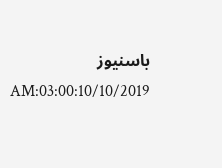باسنیوز
AM:03:00:10/10/2019